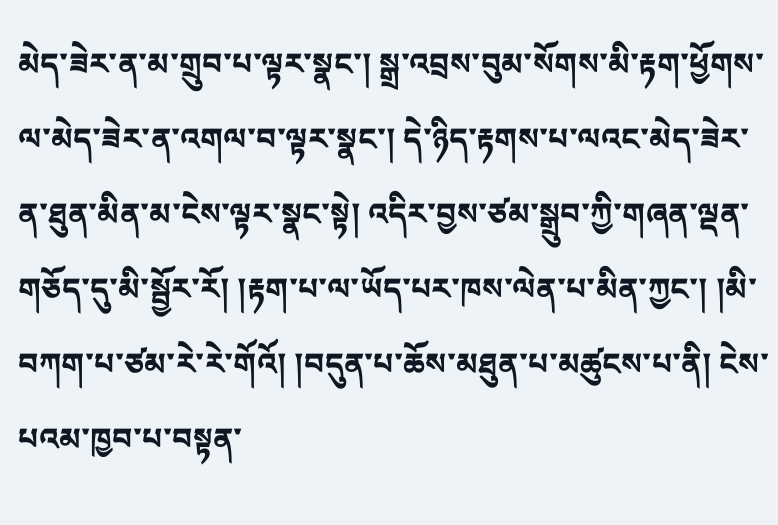མེད་ཟེར་ན་མ་གྲུབ་པ་ལྟར་སྣང་། སྒྲ་འབྲས་བུམ་སོགས་མི་རྟག་ཕྱོགས་ལ་མེད་ཟེར་ན་འགལ་བ་ལྟར་སྣང་། དེ་ཉིད་རྟགས་པ་ལའང་མེད་ཟེར་ན་ཐུན་མིན་མ་ངེས་ལྟར་སྣང་སྟེ། འདིར་བྱས་ཙམ་སྒྲུབ་ཀྱི་གཞན་ལྡན་གཅོད་དུ་མི་སྦྱོར་རོ། །རྟག་པ་ལ་ཡོད་པར་ཁས་ལེན་པ་མིན་ཀྱང་། །མི་བཀག་པ་ཙམ་རེ་རེ་གོའོ། །བདུན་པ་ཆོས་མཐུན་པ་མཚུངས་པ་ནི། ངེས་པའམ་ཁྱབ་པ་བསྟན་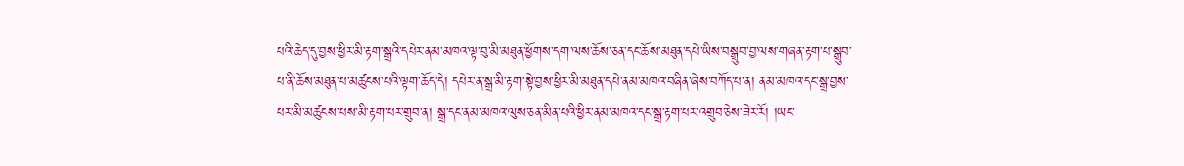པའི་ཆེད་དུ་བྱས་ཕྱིར་མི་རྟག་སྒྲའི་དཔེར་ནམ་མཁའ་ལྟ་བུ་མི་མཐུན་ཕྱོགས་དག་ལས་ཆོས་ཅན་དང་ཆོས་མཐུན་དཔེ་ཡིས་བསྒྲུབ་བྱ་ལས་གཞན་རྟག་པ་སྒྲུབ་པ་ནི་ཆོས་མཐུན་པ་མཚུངས་པའི་ལྟག་ཆོད་དེ། དཔེར་ན་སྒྲ་མི་རྟག་སྟེ་བྱས་ཕྱིར་མི་མཐུན་དཔེ་ནམ་མཁའ་བཞིན་ཞེས་བཀོད་པ་ན། ནམ་མཁའ་དང་སྒྲ་བྱས་པར་མི་མཚུངས་པས་མི་རྟག་པར་གྲུབ་ན། སྒྲ་དང་ནམ་མཁའ་ལུས་ཅན་མིན་པའི་ཕྱིར་ནམ་མཁའ་དང་སྒྲ་རྟག་པར་འགྲུབ་ཅེས་ཟེར་རོ། །ཡང་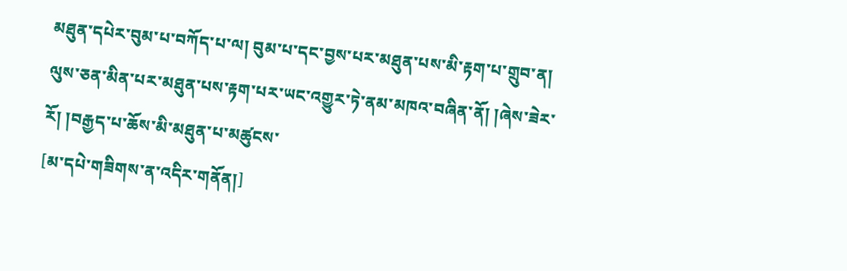མཐུན་དཔེར་བུམ་པ་བཀོད་པ་ལ། བུམ་པ་དང་བྱས་པར་མཐུན་པས་མི་རྟག་པ་གྲུབ་ན། ལུས་ཅན་མིན་པར་མཐུན་པས་རྟག་པར་ཡང་འགྱུར་ཏེ་ནམ་མཁའ་བཞིན་ནོ། །ཞེས་ཟེར་རོ། །བརྒྱད་པ་ཆོས་མི་མཐུན་པ་མཚུངས་
[མ་དཔེ་གཟིགས་ན་འདིར་གནོན།]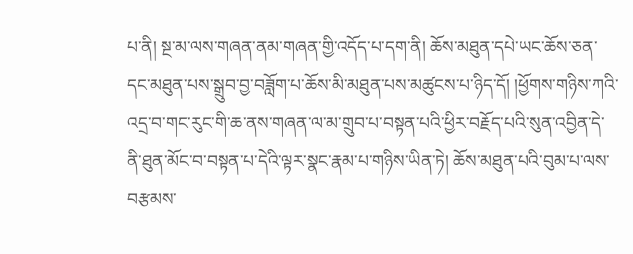པ་ནི། སྔ་མ་ལས་གཞན་ནམ་གཞན་གྱི་འདོད་པ་དག་ནི། ཆོས་མཐུན་དཔེ་ཡང་ཆོས་ཅན་དང་མཐུན་པས་སྒྲུབ་བྱ་བཟློག་པ་ཆོས་མི་མཐུན་པས་མཚུངས་པ་ཉིད་དོ། །ཕྱོགས་གཉིས་ཀའི་འདྲ་བ་གང་རུང་གི་ཆ་ནས་གཞན་ལ་མ་གྲུབ་པ་བསྟན་པའི་ཕྱིར་བརྗོད་པའི་སུན་འབྱིན་དེ་ནི་ཐུན་མོང་བ་བསྟན་པ་དེའི་ལྟར་སྣང་རྣམ་པ་གཉིས་ཡིན་ཏེ། ཆོས་མཐུན་པའི་བུམ་པ་ལས་བརྩམས་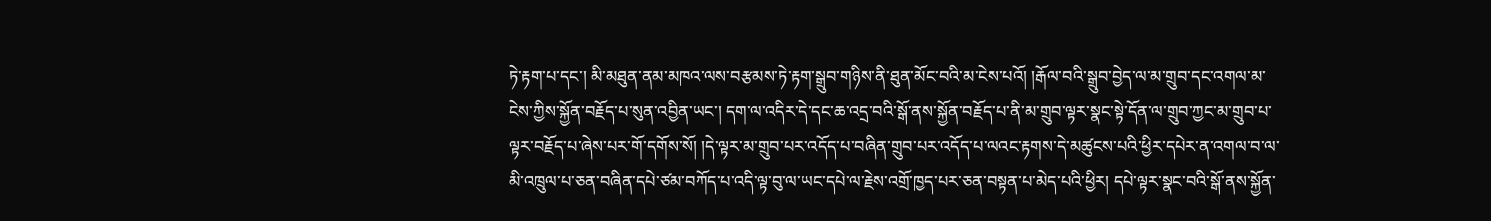ཏེ་རྟག་པ་དང་། མི་མཐུན་ནམ་མཁའ་ལས་བརྩམས་ཏེ་རྟག་སྒྲུབ་གཉིས་ནི་ཐུན་མོང་བའི་མ་ངེས་པའོ། །རྒོལ་བའི་སྒྲུབ་བྱེད་ལ་མ་གྲུབ་དང་འགལ་མ་ངེས་ཀྱིས་སྐྱོན་བརྗོད་པ་སུན་འབྱིན་ཡང་། དག་ལ་འདིར་དེ་དང་ཆ་འདྲ་བའི་སྒོ་ནས་སྐྱོན་བརྗོད་པ་ནི་མ་གྲུབ་ལྟར་སྣང་སྟེ་དོན་ལ་གྲུབ་ཀྱང་མ་གྲུབ་པ་ལྟར་བརྗོད་པ་ཞེས་པར་གོ་དགོས་སོ། །དེ་ལྟར་མ་གྲུབ་པར་འདོད་པ་བཞིན་གྲུབ་པར་འདོད་པ་ལའང་རྟགས་དེ་མཚུངས་པའི་ཕྱིར་དཔེར་ན་འགལ་བ་ལ་མི་འཁྲུལ་པ་ཅན་བཞིན་དཔེ་ཙམ་བཀོད་པ་འདི་ལྟ་བུ་ལ་ཡང་དཔེ་ལ་རྗེས་འགྲོ་ཁྱད་པར་ཅན་བསྟན་པ་མེད་པའི་ཕྱིར། དཔེ་ལྟར་སྣང་བའི་སྒོ་ནས་སྐྱོན་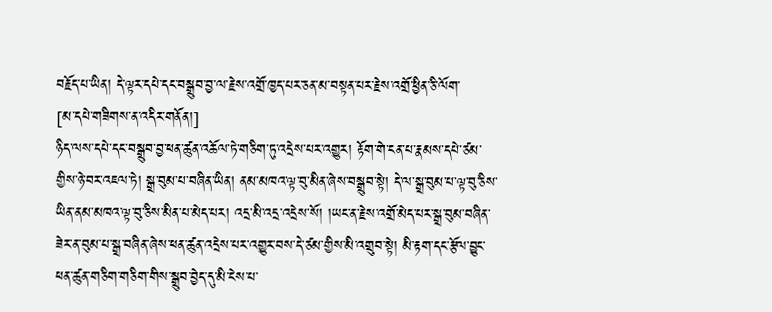བརྗོད་པ་ཡིན། དེ་ལྟར་དཔེ་དང་བསྒྲུབ་བྱ་ལ་རྗེས་འགྲོ་ཁྱད་པར་ཅན་མ་བསྟན་པར་རྗེས་འགྲོ་ཕྱིན་ཅི་ལོག་
[མ་དཔེ་གཟིགས་ན་འདིར་གནོན།]
ཉིད་ལས་དཔེ་དང་བསྒྲུབ་བྱ་ཕན་ཚུན་འཆོལ་ཏེ་གཅིག་ཏུ་འདྲེས་པར་འགྱུར། རྟོག་གེ་ངན་པ་རྣམས་དཔེ་ཙམ་གྱིས་ཉེ་བར་འཇལ་ཏེ། སྒྲ་བུམ་པ་བཞིན་ཡིན། ནམ་མཁའ་ལྟ་བུ་མིན་ཞེས་བསྒྲུབ་སྟེ། དེ་ལ་སྒྲ་བུམ་པ་ལྟ་བུ་ཅིས་ཡིན་ནམ་མཁའ་ལྟ་བུ་ཅིས་མིན་པ་མེད་པར། འདྲ་མི་འདྲ་འདྲེས་སོ། །ཡང་ན་རྗེས་འགྲོ་མེད་པར་སྒྲ་བུམ་བཞིན་ཟེར་ན་བུམ་པ་སྒྲ་བཞིན་ཞེས་ཕན་ཚུན་འདྲེས་པར་འགྱུར་བས་དེ་ཙམ་གྱིས་མི་འགྲུབ་སྟེ། མི་རྟག་དང་རྩོལ་བྱུང་ཕན་ཚུན་གཅིག་གཅིག་གིས་སྒྲུབ་བྱེད་དུ་མི་ངེས་པ་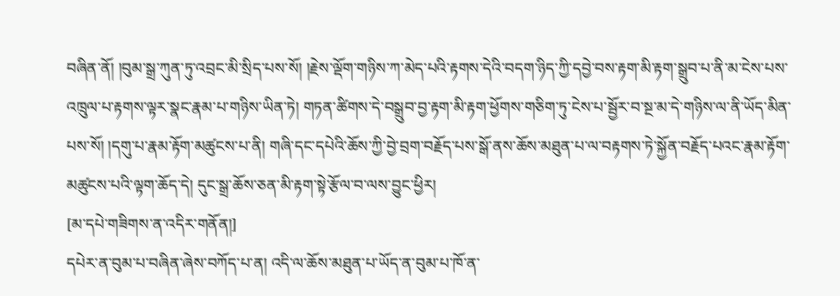བཞིན་ནོ། །བུམ་སྒྲ་ཀུན་ཏུ་འབྲང་མི་སྲིད་པས་སོ། །རྗེས་ལྡོག་གཉིས་ཀ་མེད་པའི་རྟགས་དེའི་བདག་ཉིད་ཀྱི་དབྱེ་བས་རྟག་མི་རྟག་སྒྲུབ་པ་ནི་མ་ངེས་པས་འཁྲུལ་པ་རྟགས་ལྟར་སྣང་རྣམ་པ་གཉིས་ཡིན་ཏེ། གཏན་ཚིགས་དེ་བསྒྲུབ་བྱ་རྟག་མི་རྟག་ཕྱོགས་གཅིག་ཏུ་ངེས་པ་སྦྱོར་བ་སྔ་མ་དེ་གཉིས་ལ་ནི་ཡོད་མིན་པས་སོ། །དགུ་པ་རྣམ་རྟོག་མཚུངས་པ་ནི། གཞི་དང་དཔེའི་ཆོས་ཀྱི་བྱེ་བྲག་བརྗོད་པས་སྒོ་ནས་ཆོས་མཐུན་པ་ལ་བརྟགས་ཏེ་སྐྱོན་བརྗོད་པའང་རྣམ་རྟོག་མཚུངས་པའི་ལྟག་ཆོད་དེ། དུང་སྒྲ་ཆོས་ཅན་མི་རྟག་སྟེ་རྩོལ་བ་ལས་བྱུང་ཕྱིར།
[མ་དཔེ་གཟིགས་ན་འདིར་གནོན།]
དཔེར་ན་བུམ་པ་བཞིན་ཞེས་བཀོད་པ་ན། འདི་ལ་ཆོས་མཐུན་པ་ཡོད་ན་བུམ་པ་ཁོ་ན་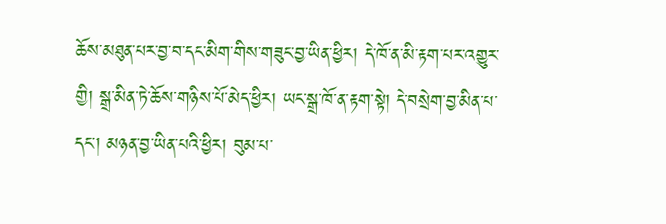ཆོས་མཐུན་པར་བྱ་བ་དང་མིག་གིས་གཟུང་བྱ་ཡིན་ཕྱིར། དེ་ཁོ་ན་མི་རྟག་པར་འགྱུར་གྱི། སྒྲ་མིན་ཏེ་ཆོས་གཉིས་པོ་མེད་ཕྱིར། ཡང་སྒྲ་ཁོ་ན་རྟག་སྟེ། དེ་བསྲེག་བྱ་མིན་པ་དང་། མཉན་བྱ་ཡིན་པའི་ཕྱིར། བུམ་པ་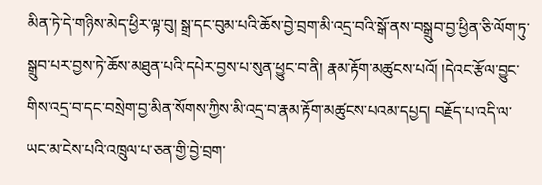མིན་ཏེ་དེ་གཉིས་མེད་ཕྱིར་ལྟ་བུ། སྒྲ་དང་བུམ་པའི་ཆོས་བྱེ་བྲག་མི་འདྲ་བའི་སྒོ་ནས་བསྒྲུབ་བྱ་ཕྱིན་ཅི་ལོག་ཏུ་སྒྲུབ་པར་བྱས་ཏེ་ཆོས་མཐུན་པའི་དཔེར་བྱས་པ་སུན་ཕྱུང་བ་ནི། རྣམ་རྟོག་མཚུངས་པའོ། །དེའང་རྩོལ་བྱུང་གིས་འདྲ་བ་དང་བསྲེག་བྱ་མིན་སོགས་ཀྱིས་མི་འདྲ་བ་རྣམ་རྟོག་མཚུངས་པའམ་དཔྱད། བརྗོད་པ་འདི་ལ་ཡང་མ་ངེས་པའི་འཁྲུལ་པ་ཅན་གྱི་བྱེ་བྲག་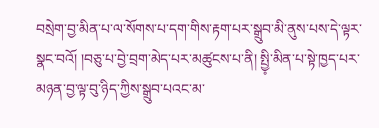བསྲེག་བྱ་མིན་པ་ལ་སོགས་པ་དག་གིས་རྟག་པར་སྒྲུབ་མི་ནུས་པས་དེ་ལྟར་སྣང་བའོ། །བཅུ་པ་བྱེ་བྲག་མེད་པར་མཚུངས་པ་ནི། སྤྱི༷་མིན་པ་སྟེ་ཁྱད་པར་མཉན་བྱ་ལྟ་བུ་ཉིད་ཀྱིས་སྒྲུབ་པའང་མ་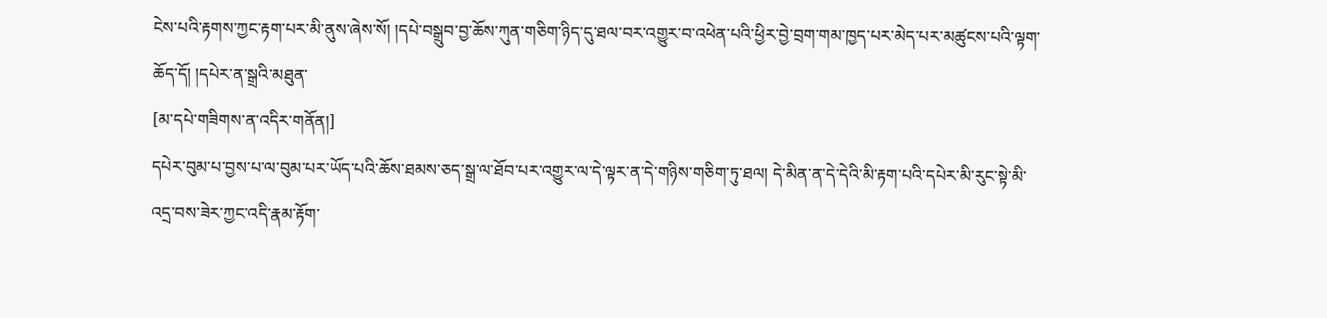ངེས་པའི་རྟགས་ཀྱང་རྟག་པར་མི་ནུས་ཞེས་སོ། །དཔེ་བསྒྲུབ་བྱ་ཆོས་ཀུན་གཅིག་ཉིད་དུ་ཐལ་བར་འགྱུར་བ་འཕེན་པའི་ཕྱིར་བྱེ་བྲག་གམ་ཁྱད་པར་མེད་པར་མཚུངས་པའི་ལྟག་ཆོད་དོ། །དཔེར་ན་སྒྲའི་མཐུན་
[མ་དཔེ་གཟིགས་ན་འདིར་གནོན།]
དཔེར་བུམ་པ་བྱས་པ་ལ་བུམ་པར་ཡོད་པའི་ཆོས་ཐམས་ཅད་སྒྲ་ལ་ཐོབ་པར་འགྱུར་ལ་དེ་ལྟར་ན་དེ་གཉིས་གཅིག་ཏུ་ཐལ། དེ་མིན་ན་དེ་དེའི་མི་རྟག་པའི་དཔེར་མི་རུང་སྟེ་མི་འདྲ་བས་ཟེར་ཀྱང་འདི་རྣམ་རྟོག་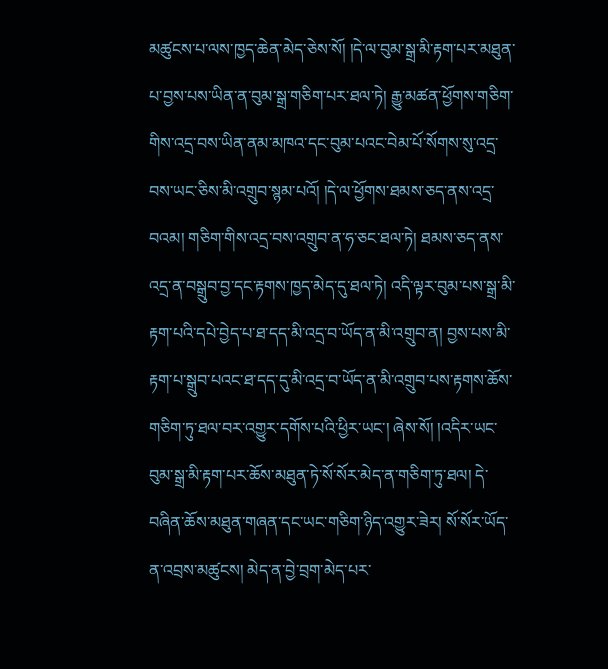མཚུངས་པ་ལས་ཁྱད་ཆེན་མེད་ཅེས་སོ། །དེ་ལ་བུམ་སྒྲ་མི་རྟག་པར་མཐུན་པ་བྱས་པས་ཡིན་ན་བུམ་སྒྲ་གཅིག་པར་ཐལ་ཏེ། རྒྱུ་མཚན་ཕྱོགས་གཅིག་གིས་འདྲ་བས་ཡིན་ནམ་མཁའ་དང་བུམ་པའང་བེམ་པོ་སོགས་སུ་འདྲ་བས་ཡང་ཅིས་མི་འགྲུབ་སྙམ་པའོ། །དེ་ལ་ཕྱོགས་ཐམས་ཅད་ནས་འདྲ་བའམ། གཅིག་གིས་འདྲ་བས་འགྲུབ་ན་ཧ་ཅང་ཐལ་ཏེ། ཐམས་ཅད་ནས་འདྲ་ན་བསྒྲུབ་བྱ་དང་རྟགས་ཁྱད་མེད་དུ་ཐལ་ཏེ། འདི་ལྟར་བུམ་པས་སྒྲ་མི་རྟག་པའི་དཔེ་བྱེད་པ་ཐ་དད་མི་འདྲ་བ་ཡོད་ན་མི་འགྲུབ་ན། བྱས་པས་མི་རྟག་པ་སྒྲུབ་པའང་ཐ་དད་དུ་མི་འདྲ་བ་ཡོད་ན་མི་འགྲུབ་པས་རྟགས་ཆོས་གཅིག་ཏུ་ཐལ་བར་འགྱུར་དགོས་པའི་ཕྱིར་ཡང་། ཞེས་སོ། །འདིར་ཡང་བུམ་སྒྲ་མི་རྟག་པར་ཆོས་མཐུན་ཏེ་སོ་སོར་མེད་ན་གཅིག་ཏུ་ཐལ། དེ་བཞིན་ཆོས་མཐུན་གཞན་དང་ཡང་གཅིག་ཉིད་འགྱུར་ཟེར། སོ་སོར་ཡོད་ན་འབྲས་མཚུངས། མེད་ན་བྱེ་བྲག་མེད་པར་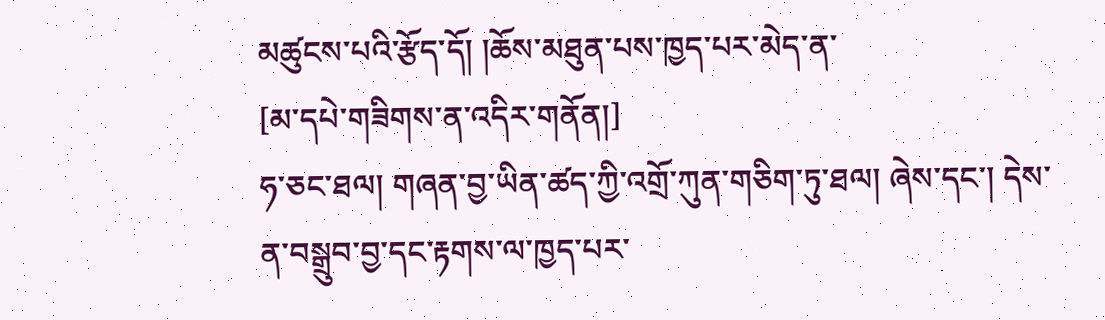མཚུངས་པའི་རྩོད་དོ། །ཆོས་མཐུན་པས་ཁྱད་པར་མེད་ན་
[མ་དཔེ་གཟིགས་ན་འདིར་གནོན།]
ཧ་ཅང་ཐལ། གཞན་བྱ་ཡིན་ཚད་ཀྱི་འགྲོ་ཀུན་གཅིག་ཏུ་ཐལ། ཞེས་དང་། དེས་ན་བསྒྲུབ་བྱ་དང་རྟགས་ལ་ཁྱད་པར་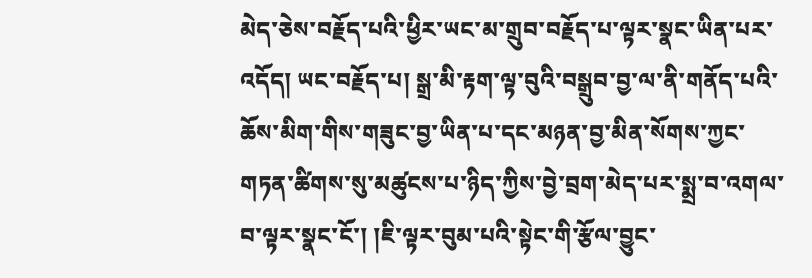མེད་ཅེས་བརྗོད་པའི་ཕྱིར་ཡང་མ་གྲུབ་བརྗོད་པ་ལྟར་སྣང་ཡིན་པར་འདོད། ཡང་བརྗོད་པ། སྒྲ་མི་རྟག་ལྟ་བུའི་བསྒྲུབ་བྱ་ལ་ནི་གནོད་པའི་ཆོས་མིག་གིས་གཟུང་བྱ་ཡིན་པ་དང་མཉན་བྱ་མིན་སོགས་ཀྱང་གཏན་ཚིགས་སུ་མཚུངས་པ་ཉིད་ཀྱིས་བྱེ་བྲག་མེད་པར་སྨྲ་བ་འགལ་བ་ལྟར་སྣང་ངོ་། །ཇི་ལྟར་བུམ་པའི་སྟེང་གི་རྩོལ་བྱུང་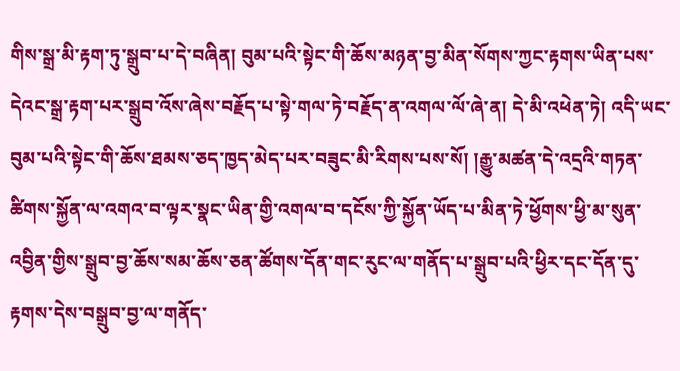གིས་སྒྲ་མི་རྟག་ཏུ་སྒྲུབ་པ་དེ་བཞིན། བུམ་པའི་སྟེང་གི་ཆོས་མཉན་བྱ་མིན་སོགས་ཀྱང་རྟགས་ཡིན་པས་དེའང་སྒྲ་རྟག་པར་སྒྲུབ་འོས་ཞེས་བརྗོད་པ་སྟེ་གལ་ཏེ་བརྗོད་ན་འགལ་ལོ་ཞེ་ན། དེ་མི་འཕེན་ཏེ། འདི་ཡང་བུམ་པའི་སྟེང་གི་ཆོས་ཐམས་ཅད་ཁྱད་མེད་པར་བཟུང་མི་རིགས་པས་སོ། །རྒྱུ་མཚན་དེ་འདྲའི་གཏན་ཚིགས་སྐྱོན་ལ་འགའ་བ་ལྟར་སྣང་ཡིན་གྱི་འགལ་བ་དངོས་ཀྱི་སྐྱོན་ཡོད་པ་མིན་ཏེ་ཕྱོགས་ཕྱི་མ་སུན་འབྱིན་གྱིས་སྒྲུབ་བྱ་ཆོས་སམ་ཆོས་ཅན་ཚོགས་དོན་གང་རུང་ལ་གནོད་པ་སྒྲུབ་པའི་ཕྱིར་དང་དོན་དུ་རྟགས་དེས་བསྒྲུབ་བྱ་ལ་གནོད་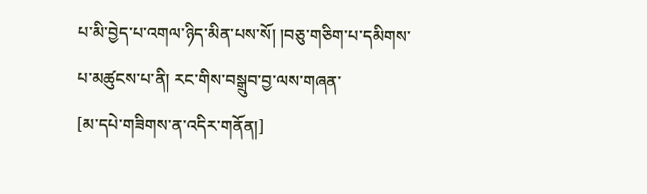པ་མི་བྱེད་པ་འགལ་ཉིད་མིན་པས་སོ། །བཅུ་གཅིག་པ་དམིགས་པ་མཚུངས་པ་ནི། རང་གིས་བསྒྲུབ་བྱ་ལས་གཞན་
[མ་དཔེ་གཟིགས་ན་འདིར་གནོན།]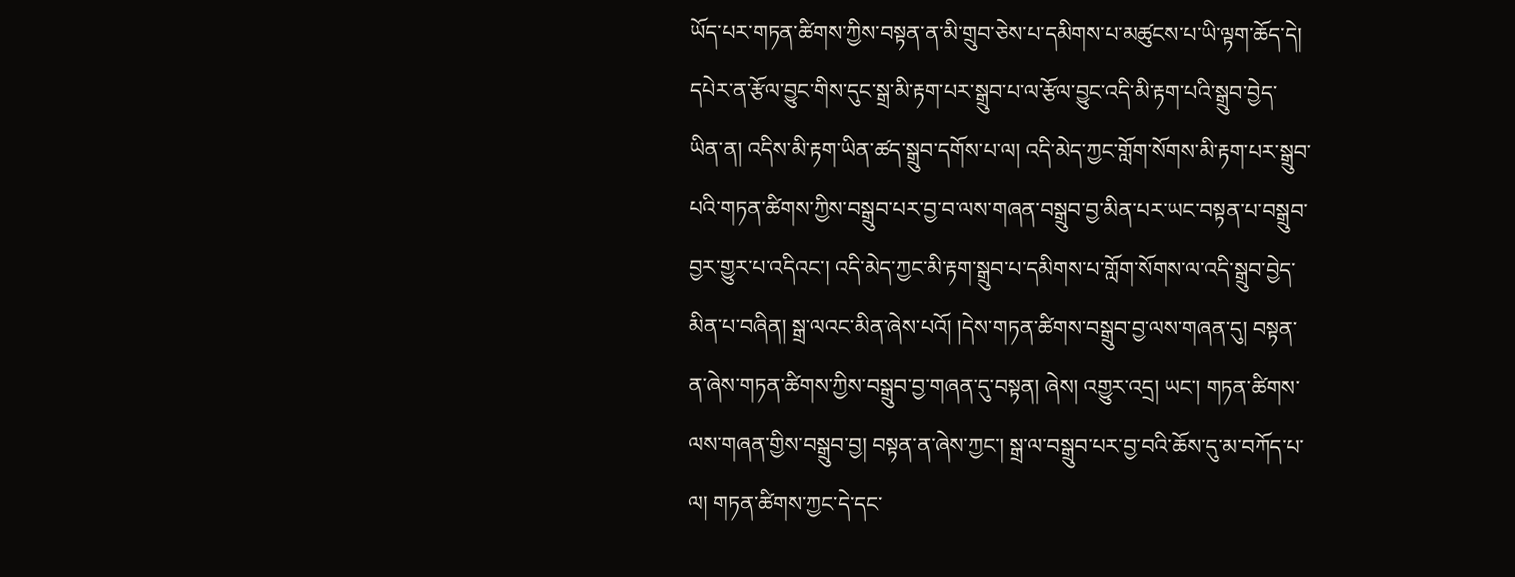ཡོད་པར་གཏན་ཚིགས་ཀྱིས་བསྟན་ན་མི་གྲུབ་ཅེས་པ་དམིགས་པ་མཚུངས་པ་ཡི་ལྟག་ཆོད་དེ། དཔེར་ན་རྩོལ་བྱུང་གིས་དུང་སྒྲ་མི་རྟག་པར་སྒྲུབ་པ་ལ་རྩོལ་བྱུང་འདི་མི་རྟག་པའི་སྒྲུབ་བྱེད་ཡིན་ན། འདིས་མི་རྟག་ཡིན་ཚད་སྒྲུབ་དགོས་པ་ལ། འདི་མེད་ཀྱང་གློག་སོགས་མི་རྟག་པར་སྒྲུབ་པའི་གཏན་ཚིགས་ཀྱིས་བསྒྲུབ་པར་བྱ་བ་ལས་གཞན་བསྒྲུབ་བྱ་མིན་པར་ཡང་བསྟན་པ་བསྒྲུབ་བྱར་གྱུར་པ་འདིའང་། འདི་མེད་ཀྱང་མི་རྟག་སྒྲུབ་པ་དམིགས་པ་གློག་སོགས་ལ་འདི་སྒྲུབ་བྱེད་མིན་པ་བཞིན། སྒྲ་ལའང་མིན་ཞེས་པའོ། །དེས་གཏན་ཚིགས་བསྒྲུབ་བྱ་ལས་གཞན་དུ། བསྟན་ན་ཞེས་གཏན་ཚིགས་ཀྱིས་བསྒྲུབ་བྱ་གཞན་དུ་བསྟན། ཞེས། འགྱུར་འདྲ། ཡང་། གཏན་ཚིགས་ལས་གཞན་གྱིས་བསྒྲུབ་བྱ། བསྟན་ན་ཞེས་ཀྱང་། སྒྲ་ལ་བསྒྲུབ་པར་བྱ་བའི་ཆོས་དུ་མ་བཀོད་པ་ལ། གཏན་ཚིགས་ཀྱང་དེ་དང་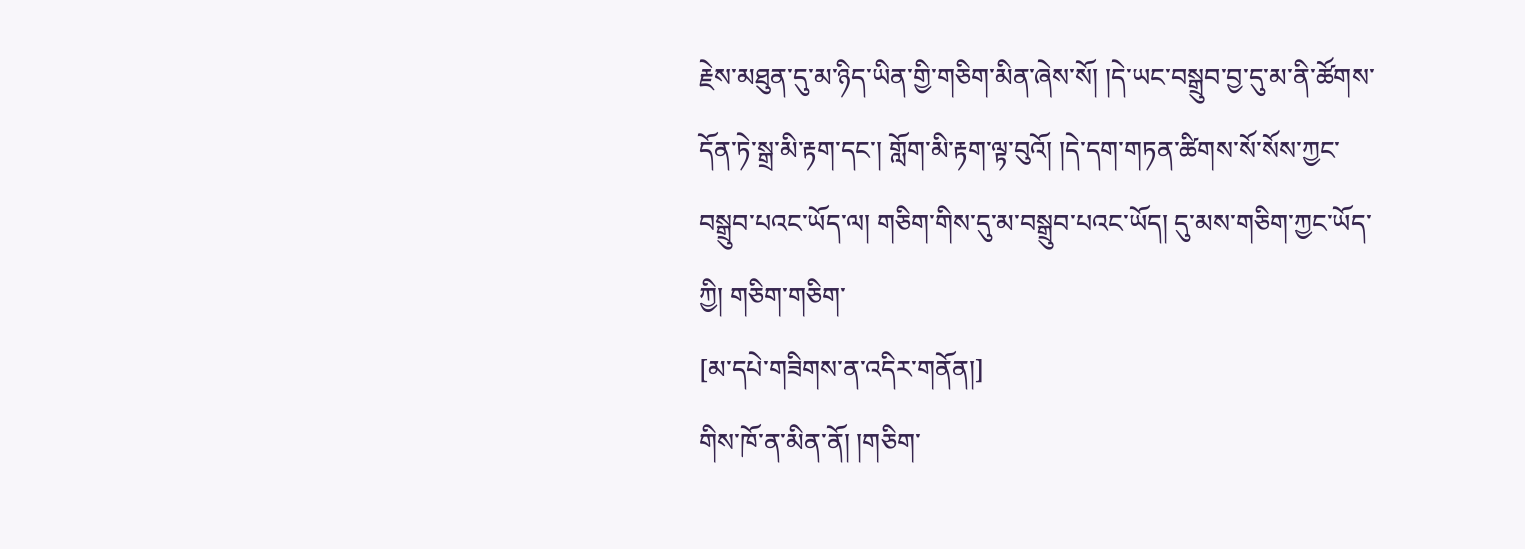རྗེས་མཐུན་དུ་མ་ཉིད་ཡིན་གྱི་གཅིག་མིན་ཞེས་སོ། །དེ་ཡང་བསྒྲུབ་བྱ་དུ་མ་ནི་ཚོགས་དོན་ཏེ་སྒྲ་མི་རྟག་དང་། གློག་མི་རྟག་ལྟ་བུའོ། །དེ་དག་གཏན་ཚིགས་སོ་སོས་ཀྱང་བསྒྲུབ་པའང་ཡོད་ལ། གཅིག་གིས་དུ་མ་བསྒྲུབ་པའང་ཡོད། དུ་མས་གཅིག་ཀྱང་ཡོད་ཀྱི། གཅིག་གཅིག་
[མ་དཔེ་གཟིགས་ན་འདིར་གནོན།]
གིས་ཁོ་ན་མིན་ནོ། །གཅིག་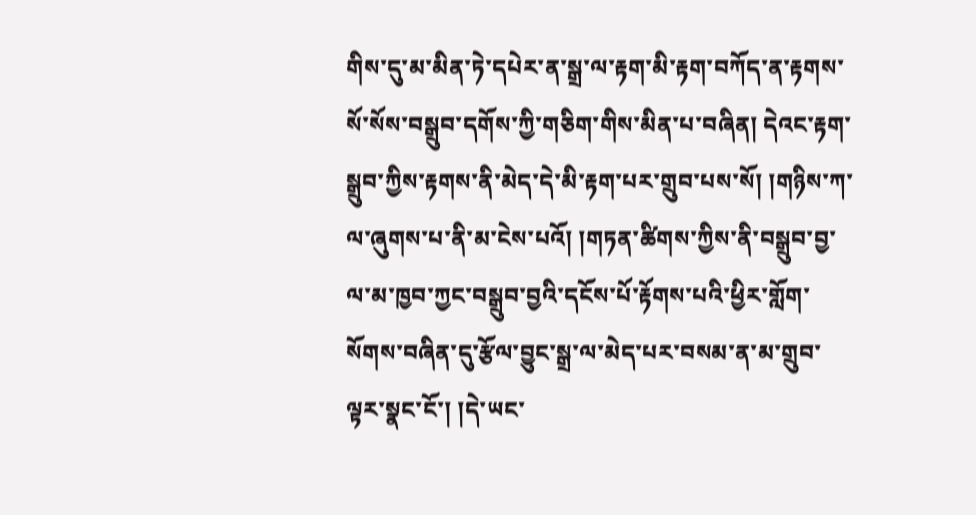གིས་དུ་མ་མིན་ཏེ་དཔེར་ན་སྒྲ་ལ་རྟག་མི་རྟག་བཀོད་ན་རྟགས་སོ་སོས་བསྒྲུབ་དགོས་ཀྱི་གཅིག་གིས་མིན་པ་བཞིན། དེའང་རྟག་སྒྲུབ་ཀྱིས་རྟགས་ནི་མེད་དེ་མི་རྟག་པར་གྲུབ་པས་སོ། །གཉིས་ཀ་ལ་ཞུགས་པ་ནི་མ་ངེས་པའོ། །གཏན་ཚིགས་ཀྱིས་ནི་བསྒྲུབ་བྱ་ལ་མ་ཁྱབ་ཀྱང་བསྒྲུབ་བྱའི་དངོས་པོ་རྟོགས་པའི་ཕྱིར་གློག་སོགས་བཞིན་དུ་རྩོལ་བྱུང་སྒྲ་ལ་མེད་པར་བསམ་ན་མ་གྲུབ་ལྟར་སྣང་ངོ་། །དེ་ཡང་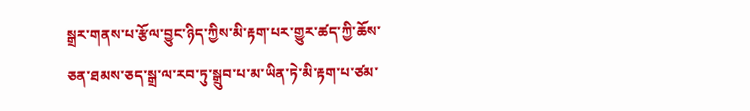སྒྲར་གནས་པ་རྩོལ་བྱུང་ཉིད་ཀྱིས་མི་རྟག་པར་གྱུར་ཚད་ཀྱི་ཆོས་ཅན་ཐམས་ཅད་སྒྲ་ལ་རབ་ཏུ་སྒྲུབ་པ་མ་ཡིན་ཏེ་མི་རྟག་པ་ཙམ་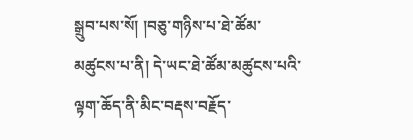སྒྲུབ་པས་སོ། །བཅུ་གཉིས་པ་ཐེ་ཚོམ་མཚུངས་པ་ནི། དེ་ཡང་ཐེ་ཚོམ་མཚུངས་པའི་ལྟག་ཆོད་ནི་མིང་བརྡས་བརྗོད་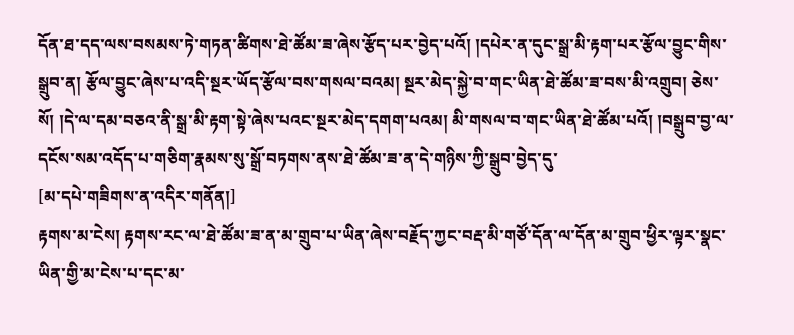དོན་ཐ་དད་ལས་བསམས་ཏེ་གཏན་ཚིགས་ཐེ་ཚོམ་ཟ་ཞེས་རྩོད་པར་བྱེད་པའོ། །དཔེར་ན་དུང་སྒྲ་མི་རྟག་པར་རྩོལ་བྱུང་གིས་སྒྲུབ་ན། རྩོལ་བྱུང་ཞེས་པ་འདི་སྔར་ཡོད་རྩོལ་བས་གསལ་བའམ། སྔར་མེད་སྐྱེ་བ་གང་ཡིན་ཐེ་ཚོམ་ཟ་བས་མི་འགྲུབ། ཅེས་སོ། །དེ་ལ་དམ་བཅའ་ནི་སྒྲ་མི་རྟག་སྟེ་ཞེས་པའང་སྔར་མེད་དགག་པའམ། མི་གསལ་བ་གང་ཡིན་ཐེ་ཚོམ་པའོ། །བསྒྲུབ་བྱ་ལ་དངོས་སམ་འདོད་པ་གཅིག་རྣམས་སུ་སྒྲོ་བཏགས་ནས་ཐེ་ཚོམ་ཟ་ན་དེ་གཉིས་ཀྱི་སྒྲུབ་བྱེད་དུ་
[མ་དཔེ་གཟིགས་ན་འདིར་གནོན།]
རྟགས་མ་ངེས། རྟགས་རང་ལ་ཐེ་ཚོམ་ཟ་ན་མ་གྲུབ་པ་ཡིན་ཞེས་བརྗོད་ཀྱང་བརྡ་མི་གཙོ་དོན་ལ་དོན་མ་གྲུབ་ཕྱིར་ལྟར་སྣང་ཡིན་གྱི་མ་ངེས་པ་དང་མ་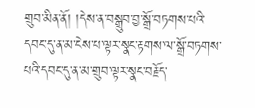གྲུབ་མིན་ནོ། །དེས་ན་བསྒྲུབ་བྱ་སྒྲོ་བཏགས་པའི་དབང་དུ་ན་མ་ངེས་པ་ལྟར་སྣང་རྟགས་ལ་སྒྲོ་བཏགས་པའི་དབང་དུ་ན་མ་གྲུབ་ལྟར་སྣང་བརྗོད་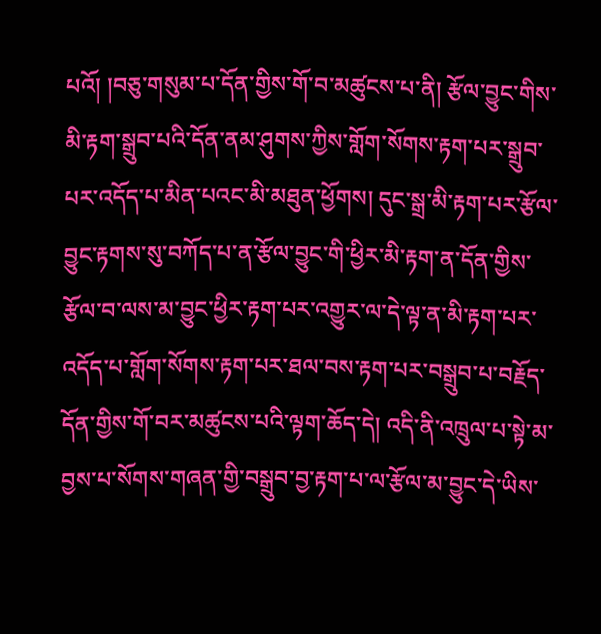པའོ། །བཅུ་གསུམ་པ་དོན་གྱིས་གོ་བ་མཚུངས་པ་ནི། རྩོལ་བྱུང་གིས་མི་རྟག་སྒྲུབ་པའི་དོན་ནམ་ཤུགས་ཀྱིས་གློག་སོགས་རྟག་པར་སྒྲུབ་པར་འདོད་པ་མིན་པའང་མི་མཐུན་ཕྱོགས། དུང་སྒྲ་མི་རྟག་པར་རྩོལ་བྱུང་རྟགས་སུ་བཀོད་པ་ན་རྩོལ་བྱུང་གི་ཕྱིར་མི་རྟག་ན་དོན་གྱིས་རྩོལ་བ་ལས་མ་བྱུང་ཕྱིར་རྟག་པར་འགྱུར་ལ་དེ་ལྟ་ན་མི་རྟག་པར་འདོད་པ་གློག་སོགས་རྟག་པར་ཐལ་བས་རྟག་པར་བསྒྲུབ་པ་བརྗོད་དོན་གྱིས་གོ་བར་མཚུངས་པའི་ལྟག་ཆོད་དེ། འདི་ནི་འཁྲུལ་པ་སྟེ་མ་བྱས་པ་སོགས་གཞན་གྱི་བསྒྲུབ་བྱ་རྟག་པ་ལ་རྩོལ་མ་བྱུང་དེ་ཡིས་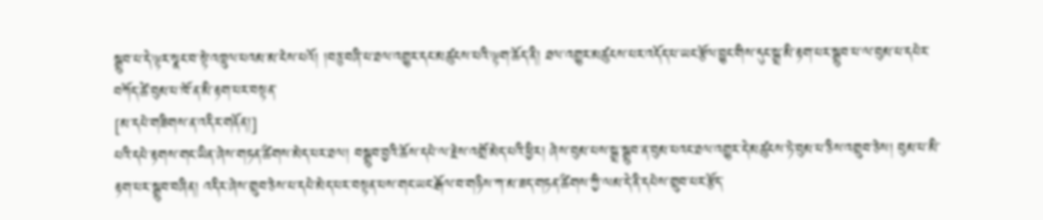སྒྲུབ་པ་དེ་ལྟར་སྣང་བ་སྟེ་འཁྲུལ་པའམ་མ་ངེས་པའོ། །བཅུ་བཞི་པ་ཐལ་འགྱུར་དང་མཚུངས་པའི་ལྟག་ཆོད་ནི། ཐལ་འགྱུར་མཚུངས་པར་འདོད་པ་ཡང་རྩོལ་བྱུང་གིས་དུང་སྒྲ་མི་རྟག་པར་སྒྲུབ་པ་ལ་བུམ་པ་དཔེར་བཀོད་ཚེ་བུམ་པ་ཁོ་ན་མི་རྟག་པར་བསྟན་
[མ་དཔེ་གཟིགས་ན་འདིར་གནོན།]
པའི་དཔེ་རྟགས་གང་ཡིན་ཞེས་གཏན་ཚིགས་མེད་པར་ཐལ། བསྒྲུབ་བྱའི་ཆོས་དཔེ་ལ་རྗེས་འགྲོ་མེད་པའི་ཕྱིར། ཞེས་བུམ་པས་སྒྲ་སྒྲུབ་ན་བུམ་པའང་ཐལ་འགྱུར་དེ་མཚུངས་ཏེ་བུམ་པ་ཅིས་འགྲུབ་ཅེས། བུམ་པ་མི་རྟག་པར་སྒྲུབ་བཞིན། འདིར་ཞེས་གྲུབ་ཅེས་པ་དཔེ་མེད་པར་བསྟན་པས་གང་ཡང་རྒོལ་བ་གཉིས་ཀ་མ་ཟད་གཏན་ཚིགས་ཀྱི་ལམ་དེ་ནི་དཔེས་གྲུབ་པར་རྩོད་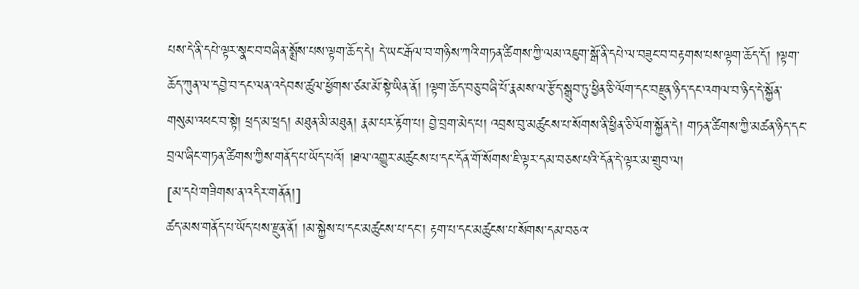པས་དེ་ནི་དཔེ་ལྟར་སྣང་བ་བཞིན་སྨྲོས་པས་ལྟག་ཆོད་དེ། དེ་ཡང་རྒོལ་བ་གཉིས་ཀའི་གཏན་ཚིགས་ཀྱི་ལམ་འཇུག་སྒོ་ནི་དཔེ་ལ་བཟུང་བ་བརྟགས་པས་ལྟག་ཆོད་དོ། །ལྟག་ཆོད་ཀུན་ལ་དབྱེ་བ་དང་ལན་འདེབས་ཚུལ་ཕྱོགས་ཙམ་མོ་སྟེ་ཡིན་ནོ། །ལྟག་ཆོད་བཅུ་བཞི་པོ་རྣམས་ལ་རྩོད་སྒྲུབ་ཏུ་ཕྱིན་ཅི་ལོག་དང་བརྫུན་ཉིད་དང་འགལ་བ་ཉིད་དེ་སྐྱོན་གསུམ་འཕང་བ་སྟེ། ཕྲད་མ་ཕྲད། མཐུན་མི་མཐུན། རྣམ་པར་རྟོག་པ། བྱེ་བྲག་མེད་པ། འབྲས་བུ་མཚུངས་པ་སོགས་ནི་ཕྱིན་ཅི་ལོག་སྐྱོན་དེ། གཏན་ཚིགས་ཀྱི་མཚན་ཉིད་དང་བྲལ་ཞིང་གཏན་ཚིགས་ཀྱིས་གནོད་པ་ཡོད་པའོ། །ཐལ་འགྱུར་མཚུངས་པ་དང་དོན་གོ་སོགས་ཇི་ལྟར་དམ་བཅས་པའི་དོན་དེ་ལྟར་མ་གྲུབ་ལ།
[མ་དཔེ་གཟིགས་ན་འདིར་གནོན།]
ཚད་མས་གནོད་པ་ཡོད་པས་རྫུན་ནོ། །མ་སྐྱེས་པ་དང་མཚུངས་པ་དང་། རྟག་པ་དང་མཚུངས་པ་སོགས་དམ་བཅའ་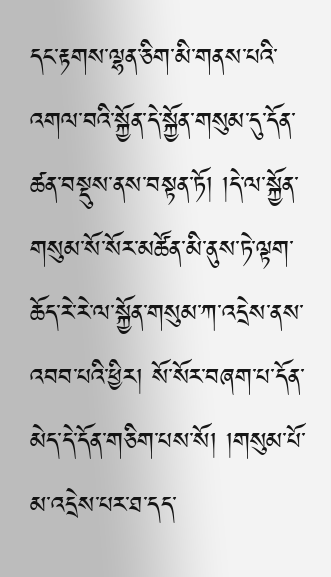དང་རྟགས་ལྷན་ཅིག་མི་གནས་པའི་འགལ་བའི་སྐྱོན་དེ་སྐྱོན་གསུམ་དུ་དོན་ཚན་བསྡུས་ནས་བསྟན་ཏོ། །དེ་ལ་སྐྱོན་གསུམ་སོ་སོར་མཚོན་མི་ནུས་ཏེ་ལྟག་ཆོད་རེ་རེ་ལ་སྐྱོན་གསུམ་ཀ་འདྲེས་ནས་འབབ་པའི་ཕྱིར། སོ་སོར་བཞག་པ་དོན་མེད་དེ་དོན་གཅིག་པས་སོ། །གསུམ་པོ་མ་འདྲེས་པར་ཐ་དད་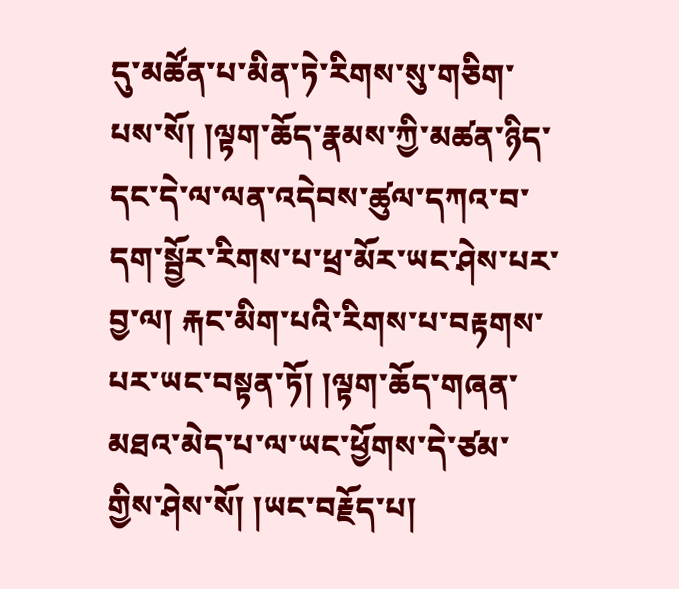དུ་མཚོན་པ་མིན་ཏེ་རིགས་སུ་གཅིག་པས་སོ། །ལྟག་ཆོད་རྣམས་ཀྱི་མཚན་ཉིད་དང་དེ་ལ་ལན་འདེབས་ཚུལ་དཀའ་བ་དག་སྦྱོར་རིགས་པ་ཕྲ་མོར་ཡང་ཤེས་པར་བྱ་ལ། རྐང་མིག་པའི་རིགས་པ་བརྟགས་པར་ཡང་བསྟན་ཏོ། །ལྟག་ཆོད་གཞན་མཐའ་མེད་པ་ལ་ཡང་ཕྱོགས་དེ་ཙམ་གྱིས་ཤེས་སོ། །ཡང་བརྗོད་པ།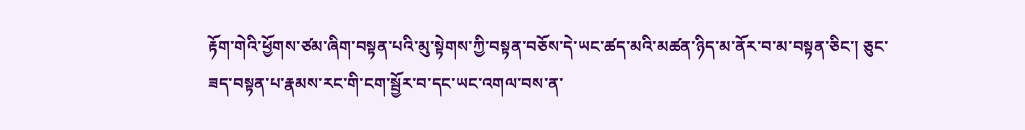རྟོག་གེའི་ཕྱོགས་ཙམ་ཞིག་བསྟན་པའི་མུ་སྟེགས་ཀྱི་བསྟན་བཅོས་དེ་ཡང་ཚད་མའི་མཚན་ཉིད་མ་ནོར་བ་མ་བསྟན་ཅིང་། ཅུང་ཟད་བསྟན་པ་རྣམས་རང་གི་ངག་སྦྱོར་བ་དང་ཡང་འགལ་བས་ན་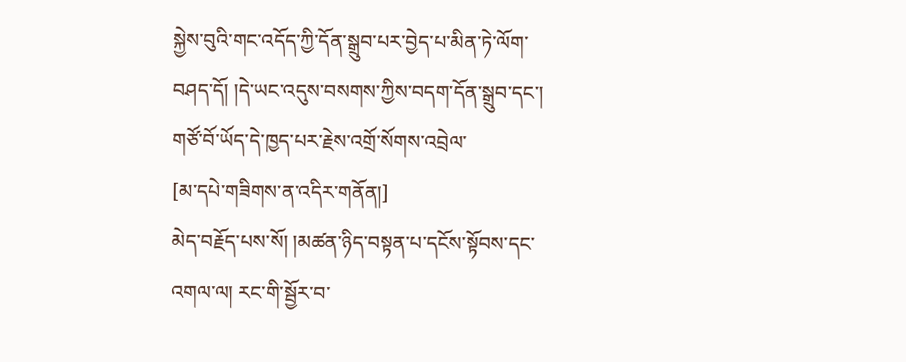སྐྱེས་བུའི་གང་འདོད་ཀྱི་དོན་སྒྲུབ་པར་བྱེད་པ་མིན་ཏེ་ལོག་བཤད་དོ། །དེ་ཡང་འདུས་བསགས་ཀྱིས་བདག་དོན་སྒྲུབ་དང་། གཙོ་བོ་ཡོད་དེ་ཁྱད་པར་རྗེས་འགྲོ་སོགས་འབྲེལ་
[མ་དཔེ་གཟིགས་ན་འདིར་གནོན།]
མེད་བརྗོད་པས་སོ། །མཚན་ཉིད་བསྟན་པ་དངོས་སྟོབས་དང་འགལ་ལ། རང་གི་སྦྱོར་བ་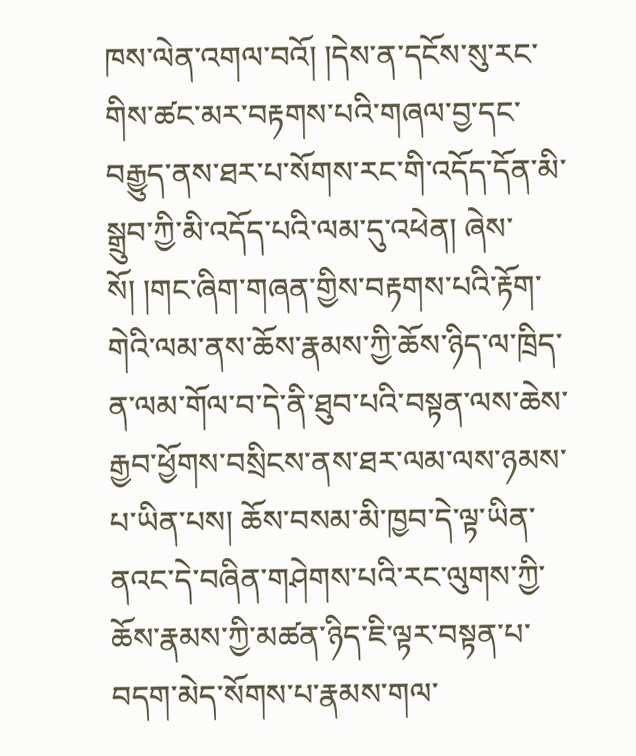ཁས་ལེན་འགལ་བའོ། །དེས་ན་དངོས་སུ་རང་གིས་ཚང་མར་བརྟགས་པའི་གཞལ་བྱ་དང་བརྒྱུད་ནས་ཐར་པ་སོགས་རང་གི་འདོད་དོན་མི་སྒྲུབ་ཀྱི་མི་འདོད་པའི་ལམ་དུ་འཕེན། ཞེས་སོ། །གང་ཞིག་གཞན་གྱིས་བརྟགས་པའི་རྟོག་གེའི་ལམ་ནས་ཆོས་རྣམས་ཀྱི་ཆོས་ཉིད་ལ་ཁྲིད་ན་ལམ་གོལ་བ་དེ་ནི་ཐུབ་པའི་བསྟན་ལས་ཆེས་རྒྱབ་ཕྱོགས་བསྲིངས་ནས་ཐར་ལམ་ལས་ཉམས་པ་ཡིན་པས། ཆོས་བསམ་མི་ཁྱབ་དེ་ལྟ་ཡིན་ནའང་དེ་བཞིན་གཤེགས་པའི་རང་ལུགས་ཀྱི་ཆོས་རྣམས་ཀྱི་མཚན་ཉིད་ཇི་ལྟར་བསྟན་པ་བདག་མེད་སོགས་པ་རྣམས་གལ་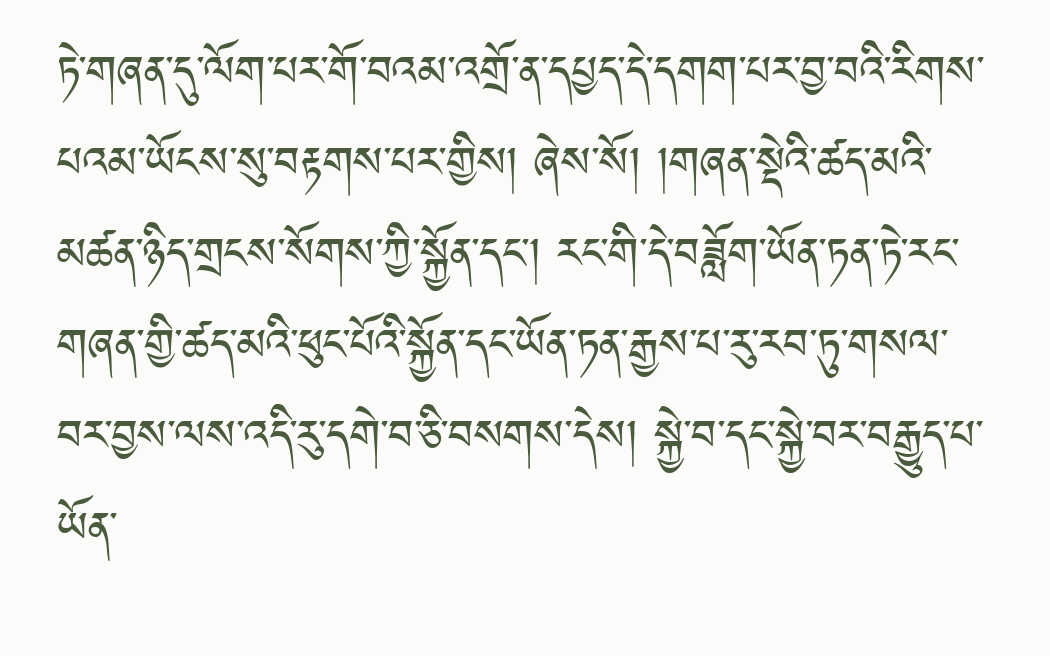ཏེ་གཞན་དུ་ལོག་པར་གོ་བའམ་འགྲོ་ན་དཔྱད་དེ་དགག་པར་བྱ་བའི་རིགས་པའམ་ཡོངས་སུ་བརྟགས་པར་གྱིས། ཞེས་སོ། །གཞན་སྡེའི་ཚད་མའི་མཚན་ཉིད་གྲངས་སོགས་ཀྱི་སྐྱོན་དང་། རང་གི་དེ་བཟློག་ཡོན་ཏན་ཏེ་རང་གཞན་གྱི་ཚད་མའི་ཕུང་པོའི་སྐྱོན་དང་ཡོན་ཏན་རྒྱས་པ་རུ་རབ་ཏུ་གསལ་བར་བྱས་ལས་འདི་རུ་དགེ་བ་ཅི་བསགས་དེས། སྐྱེ་བ་དང་སྐྱེ་བར་བརྒྱུད་པ་ཡོན་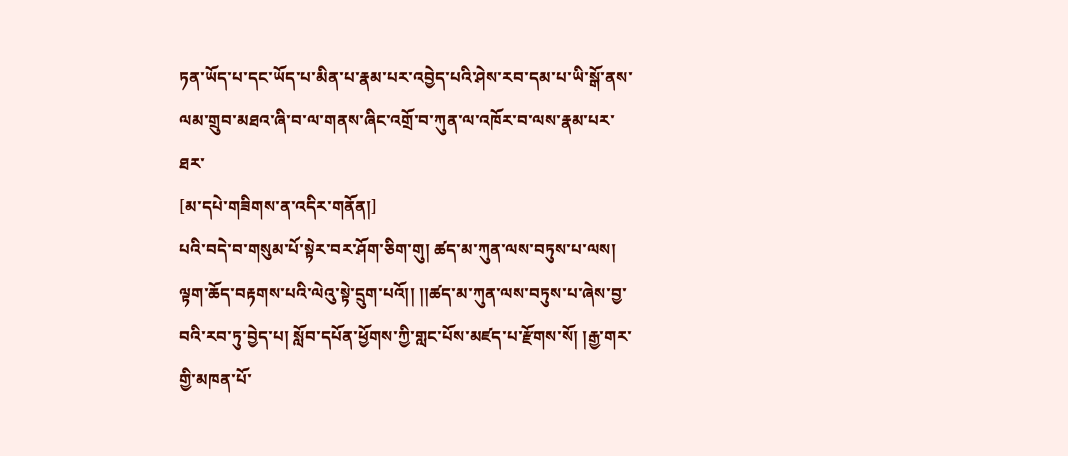ཏན་ཡོད་པ་དང་ཡོད་པ་མིན་པ་རྣམ་པར་འབྱེད་པའི་ཤེས་རབ་དམ་པ་ཡི་སྒོ་ནས་ལམ་གྲུབ་མཐའ་ཞི་བ་ལ་གནས་ཞིང་འགྲོ་བ་ཀུན་ལ་འཁོར་བ་ལས་རྣམ་པར་ཐར་
[མ་དཔེ་གཟིགས་ན་འདིར་གནོན།]
པའི་བདེ་བ་གསུམ་པོ་སྟེར་བར་ཤོག་ཅིག་གུ། ཚད་མ་ཀུན་ལས་བཏུས་པ་ལས། ལྟག་ཆོད་བརྟགས་པའི་ལེའུ་སྟེ་དྲུག་པའོ།། །།ཚད་མ་ཀུན་ལས་བཏུས་པ་ཞེས་བྱ་བའི་རབ་ཏུ་བྱེད་པ། སློབ་དཔོན་ཕྱོགས་ཀྱི་གླང་པོས་མཛད་པ་རྫོགས་སོ། །རྒྱ་གར་གྱི་མཁན་པོ་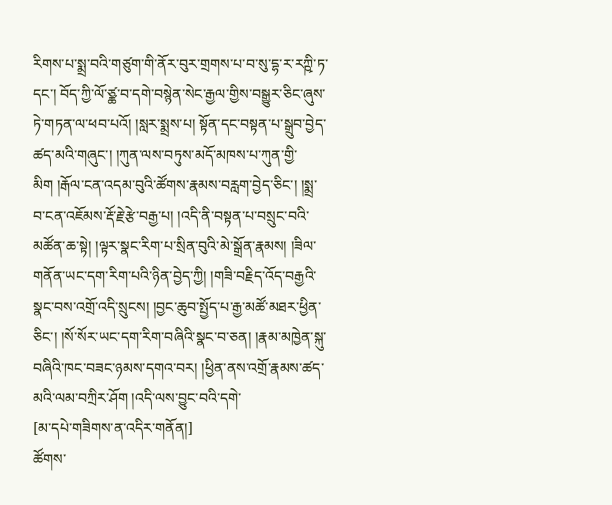རིགས་པ་སྨྲ་བའི་གཙུག་གི་ནོར་བུར་གྲགས་པ་བ་སུ་དྷ་ར་རཀྵི་ཏ་དང་། བོད་ཀྱི་ལོ་ཙྪ་བ་དགེ་བསྙེན་སེང་རྒྱལ་གྱིས་བསྒྱུར་ཅིང་ཞུས་ཏེ་གཏན་ལ་ཕབ་པའོ། །སླར་སྨྲས་པ། སྟོན་དང་བསྟན་པ་སྒྲུབ་བྱེད་ཚད་མའི་གཞུང་། །ཀུན་ལས་བཏུས་མདོ་མཁས་པ་ཀུན་གྱི་མིག །རྒོལ་ངན་འདམ་བུའི་ཚོགས་རྣམས་བརླག་བྱེད་ཅིང་། །སྨྲ་བ་ངན་འཇོམས་རྡོ་རྗེ་རྩེ་བརྒྱ་པ། །འདི་ནི་བསྟན་པ་བསྲུང་བའི་མཚོན་ཆ་སྟེ། །ལྟར་སྣང་རིག་པ་སྲིན་བུའི་མེ་སྒྲོན་རྣམས། །ཟིལ་གནོན་ཡང་དག་རིག་པའི་ཉིན་བྱེད་ཀྱི། །གཟི་བརྗིད་འོད་བརྒྱའི་སྣང་བས་འགྲོ་འདི་སྲུངས། །བྱང་ཆུབ་སྤྱོད་པ་རྒྱ་མཚོ་མཐར་ཕྱིན་ཅིང་། །སོ་སོར་ཡང་དག་རིག་བཞིའི་སྣང་བ་ཅན། །རྣམ་མཁྱེན་སྐུ་བཞིའི་ཁང་བཟང་ཉམས་དགའ་བར། །ཕྱིན་ནས་འགྲོ་རྣམས་ཚད་མའི་ལམ་བཀྲིར་ཤོག །འདི་ལས་བྱུང་བའི་དགེ་
[མ་དཔེ་གཟིགས་ན་འདིར་གནོན།]
ཚོགས་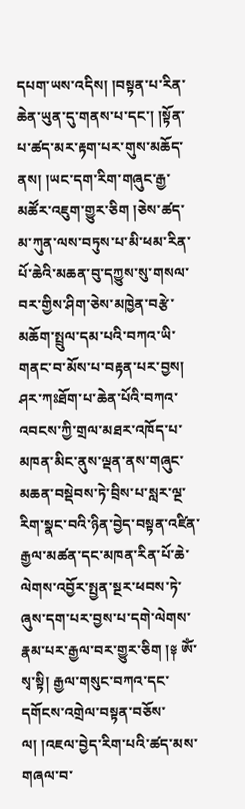དཔག་ཡས་འདིས། །བསྟན་པ་རིན་ཆེན་ཡུན་དུ་གནས་པ་དང་། །སྟོན་པ་ཚད་མར་རྟག་པར་གུས་མཆོད་ནས། །ཡང་དག་རིག་གཞུང་རྒྱ་མཚོར་འཇུག་གྱུར་ཅིག །ཅེས་ཚད་མ་ཀུན་ལས་བཏུས་པ་མི་ཕམ་རིན་པོ་ཆེའི་མཆན་བུ་དཀྱུས་སུ་གསལ་བར་གྱིས་ཤིག་ཅེས་མཁྱེན་བརྩེ་མཆོག་སྤྲུལ་དམ་པའི་བཀའ་ཡི་གནང་བ་མོས་པ་བརྟན་པར་བྱས། ཤར་ཀཿཐོག་པ་ཆེན་པོའི་བཀའ་འབངས་ཀྱི་གྲལ་མཐར་འཁོད་པ་མཁན་མིང་ནུས་ལྡན་ནས་གཞུང་མཆན་བསྡེབས་ཏེ་བྲིས་པ་སླར་ལྔ་རིག་སྣང་བའི་ཉིན་བྱེད་བསྟན་འཛིན་རྒྱལ་མཚན་དང་མཁན་རིན་པོ་ཆེ་ལེགས་འབྱོར་སྤྱན་སྔར་ཕབས་ཏེ་ཞུས་དག་པར་བྱས་པ་དགེ་ལེགས་རྣམ་པར་རྒྱལ་བར་གྱུར་ཅིག །༈ ཨོཾ་སྭ་སྟི། རྒྱལ་གསུང་བཀའ་དང་དགོངས་འགྲེལ་བསྟན་བཅོས་ལ། །འཇལ་བྱེད་རིག་པའི་ཚད་མས་གཞལ་བ་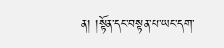ན། །སྟོན་དང་བསྟན་པ་ཡང་དག་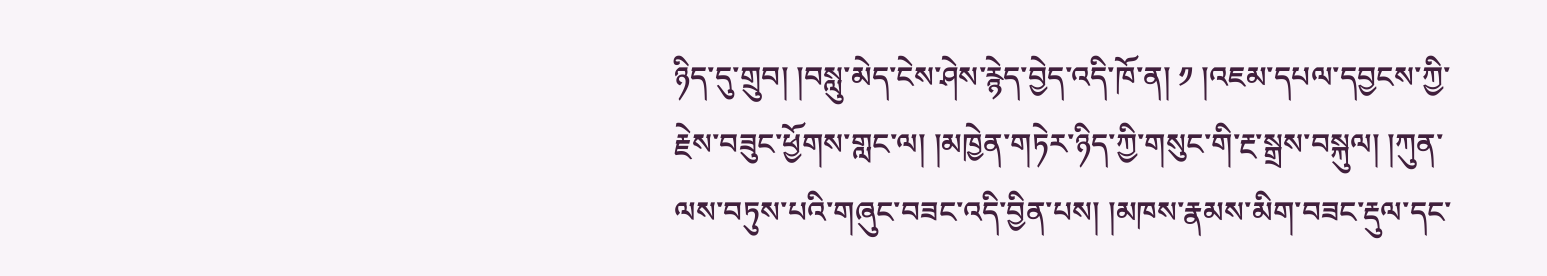ཉིད་དུ་གྲུབ། །བསླུ་མེད་ངེས་ཤེས་རྙེད་བྱེད་འདི་ཁོ་ན། ༡ །འཇམ་དཔལ་དབྱངས་ཀྱི་རྗེས་བཟུང་ཕྱོགས་གླང་ལ། །མཁྱེན་གཏེར་ཉིད་ཀྱི་གསུང་གི་རྔ་སྒྲས་བསྐུལ། །ཀུན་ལས་བཏུས་པའི་གཞུང་བཟང་འདི་བྱིན་པས། །མཁས་རྣམས་མིག་བཟང་རྡུལ་དང་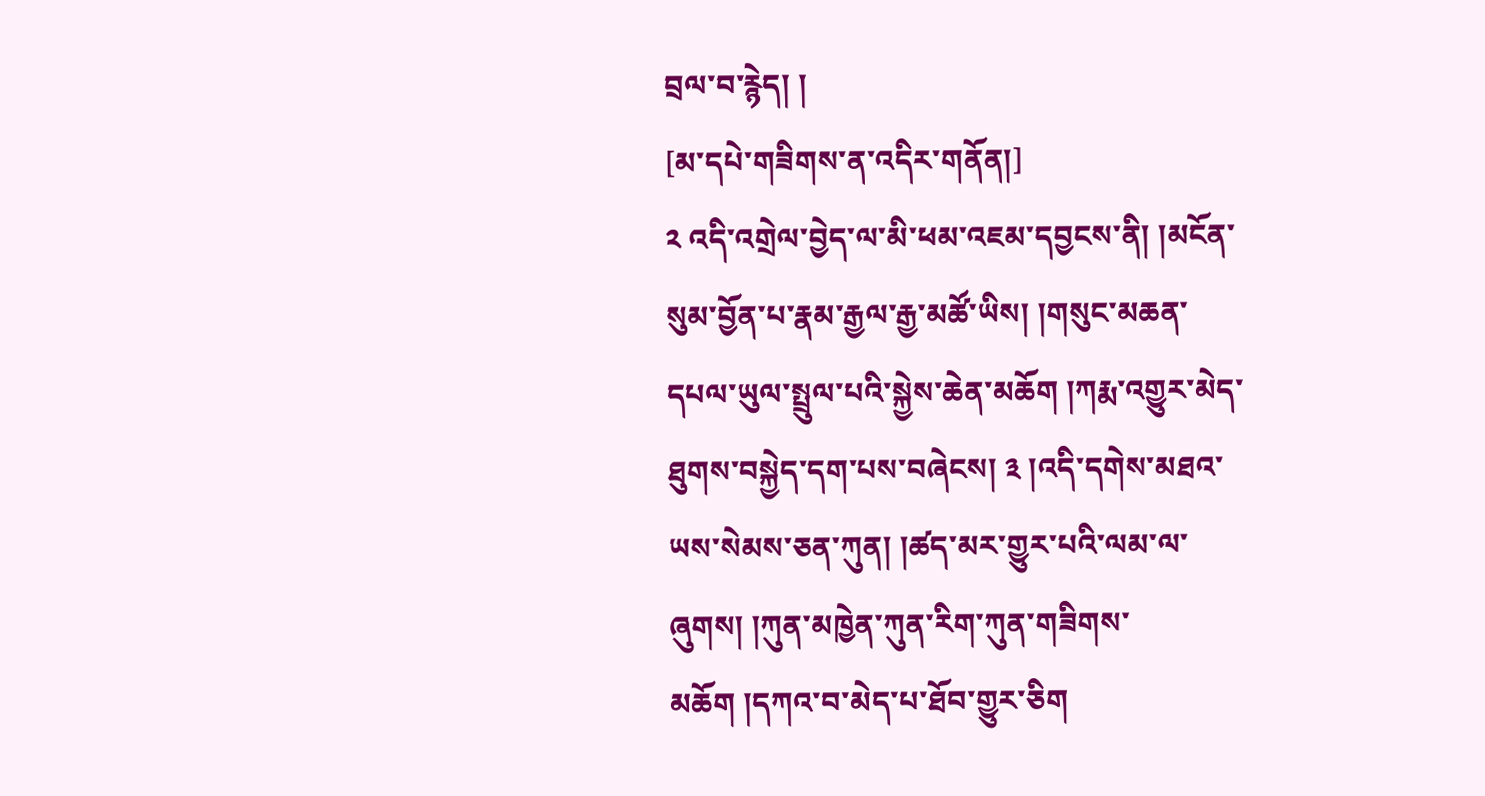བྲལ་བ་རྙེད། །
[མ་དཔེ་གཟིགས་ན་འདིར་གནོན།]
༢ འདི་འགྲེལ་བྱེད་ལ་མི་ཕམ་འཇམ་དབྱངས་ནི། །མངོན་སུམ་བྱོན་པ་རྣམ་རྒྱལ་རྒྱ་མཚོ་ཡིས། །གསུང་མཆན་དཔལ་ཡུལ་སྤྲུལ་པའི་སྐྱེས་ཆེན་མཆོག །ཀརྨ་འགྱུར་མེད་ཐུགས་བསྐྱེད་དག་པས་བཞེངས། ༣ །འདི་དགེས་མཐའ་ཡས་སེམས་ཅན་ཀུན། །ཚད་མར་གྱུར་པའི་ལམ་ལ་ཞུགས། །ཀུན་མཁྱེན་ཀུན་རིག་ཀུན་གཟིགས་མཆོག །དཀའ་བ་མེད་པ་ཐོབ་གྱུར་ཅིག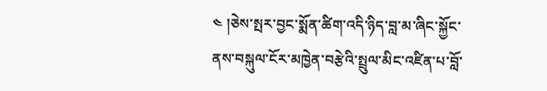༤ །ཅེས་སྤར་བྱང་སྨོན་ཚིག་འདི་ཉིད་བླ་མ་ཞིང་སྐྱོང་ནས་བསྐུལ་ངོར་མཁྱེན་བརྩེའི་སྤྲུལ་མིང་འཛིན་པ་བློ་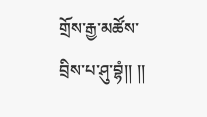གྲོས་རྒྱ་མཚོས་བྲིས་པ་ཤུ་བྷཾ།། །།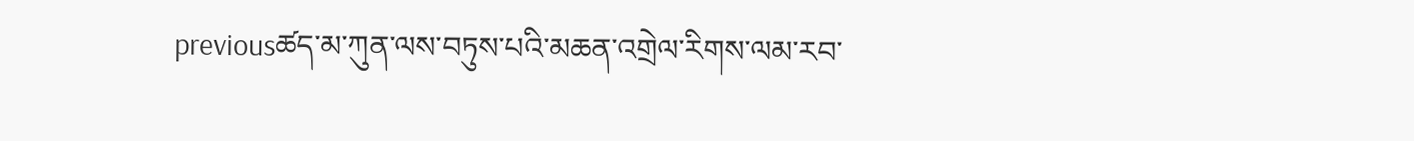previousཚད་མ་ཀུན་ལས་བཏུས་པའི་མཆན་འགྲེལ་རིགས་ལམ་རབ་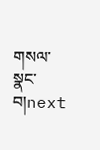གསལ་སྣང་བ།next